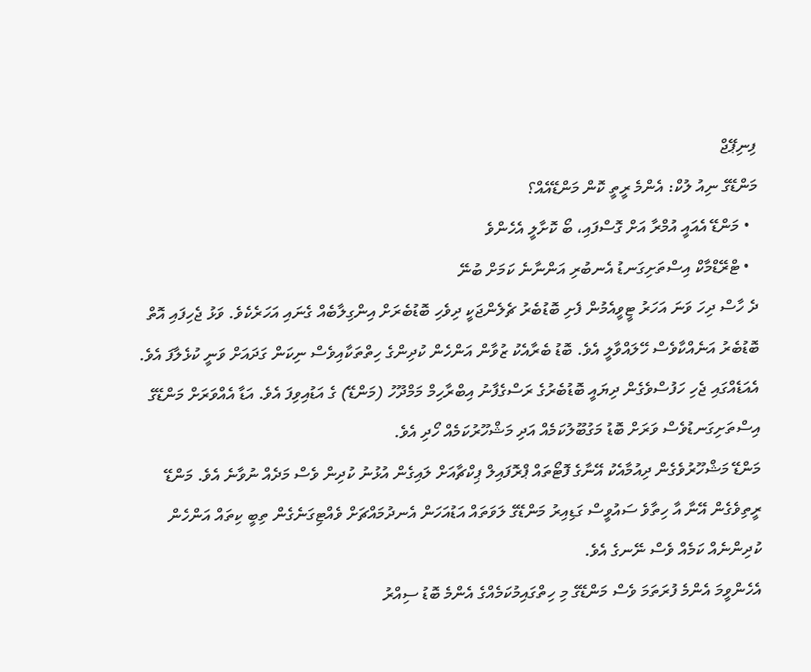ފިނިޕޭޖް
މަންޑޭގެ ނިއު ލުކް: އެންމެ ރީތީ ކޮން މަންޑޭއެއް؟
  • މަންޑޭ އެއައީ އުމްރާ އަށް ގޮސްފައި، ބޯ ކޮށާލީ އެހެންވެ
  • ޓްރޭޑްމާކް އިސްތަށިގަނޑު އެނބުރި އަންނާނެ ކަމަށް ބުނޭ
ދެ ހާސް ދިހަ ވަނަ އަހަރު ޓީވީއެމުން ފެށި ބޮޑުބެރު ޗެލެންޖަކީ ދިވެހި ބޮޑުބެރަށް އިންގިލާބެއް ގެނައި އަހަރެކެވެ. ވަޅު ޖެހިފައި އޮތް ބޮޑުބެރު އަނެއްކާވެސް ހޭލައްވާލީ އެވެ. ބޮޑު ބެރާއެކު ޒުވާން އަންހެން ކުދިންގެ ހިތްތަކާއިވެސް ނިކަން ގަދައަށް ވަނީ ކުޅެލާފަ އެވެ. އެއަޑެއްގައި ޖެހި ހަފުސްވެގެން ދިޔައީ ބޮޑުބެރުގެ ރަސްގެފާނު އިބްރާހިމް މަމްދޫހު (މަންޑޭ) ގެ އަޑުއިވިފަ އެވެ. އަޑާ އެއްވަރަށް މަންޑޭގެ އިސްތަށިގަނޑުވެސް ވަރަށް ބޮޑު މަގުބޫލުކަމެއް އަދި މަޝްހޫރުކަމެއް ހޯދި އެވެ.
މަންޑޭ މަޝްހޫރުވެގެން ދިއުމާއެކު އޭނާގެ ފޮޓޯތައް ޕްރޮފައިލް ޕިކްޗާއަށް ލައިގެން އުޅުނު ކުދިން ވެސް މަދެއް ނުވާނެ އެވެ. މަންޑޭ ރީތިވެގެން އޭނާ އާ ހިތާވެ ސައުވީސް ގަޑިއިރު މަންޑޭގެ ލަވަތައް އަޑުއަހަން އެނދުމައްޗަށް ވެއްޓިގަނެގެން ތިބީ ކިތައް އަންހެން ކުދިންނެއް ކަމެއް ވެސް ނޭނގެ އެވެ.
އެހެންވީމަ އެންމެ ފުރަތަމަ ވެސް މަންޑޭގެ މި ހިތްގައިމުކަމެއްގެ އެންމެ ބޮޑު ސިއްރު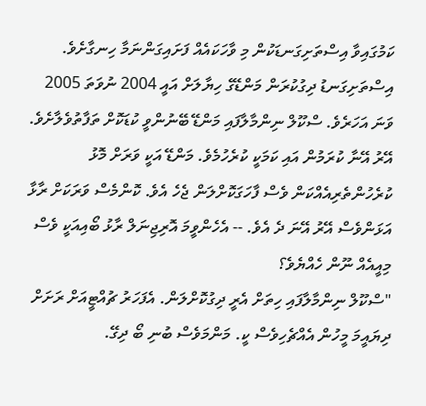ކަމުގައިވާ އިސްތަށިގަނޑަކުން މި ވާހަކައެއް ފަށައިގަންނަމާ ހިނގާށެވެ. އިސްތަށިގަނޑު ދިގުކުރަން މަންޑޭގެ ހިޔާލަށް އައީ 2004 ނުވަތަ 2005 ވަނަ އަހަރެވެ. ސްކޫލް ނިންމާލާފައި މަންޑޭ ބޭނުންވީ ކުޑަކޮށް ތަފާތުވެލާށެވެ. އޭރު އޭނާ ކުރަމުން އައި ކަމަކީ ކުރެހުމެވެ. މަންޑޭ އަކީ ވަރަށް މޮޅު ކުރެހުންތެރިއެއްކަން ވެސް ފާހަގަކޮށްލަން ޖެހެ އެވެ. ކޮންމެސް ވަރަކަށް ރާޅާ އަޅަންވެސް އޭރު އޭނަ ދެ އެވެ. -- އެހެންވީމަ އޮރިޖިނަލް ރާޅު ބޯއިއަކީ ވެސް މިއީއެއް ނޫން ހެއްޔެވެ؟
"ސްކޫލް ނިންމާލާފައި ހިތަށް އެރީ ދިގުކޮށްލަން. އެފަހަރު ޗުއްޓީއަށް ރަށަށް ދިޔައީމަ މީހުން އެއްޗެހިވެސް ކީ. މަންމަވެސް ބުނި ބޯ ދިގޭ.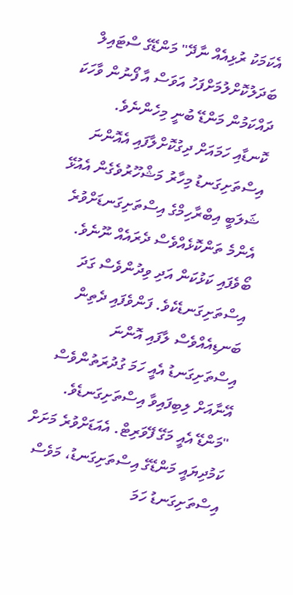އެކަމަކު ރުޅިއެއް ނާދޭ" މަންޑޭގެ ސްޓައިލް ބަދަލުކޮށްލުމަށްފަހު އަވަސް އާ ފޯނުން ވާހަކަ ދައްކަމުން މަންޑޭ ބުނީ މިހެންނެވެ.
ކޮނޑާއި ހަމައަށް ދިގުކޮށްލާފައި އެއޮންނަ އިސްތަށިގަނޑު މިހާރު މަޝްހޫރުވެގެން އެއުޅޭ ޝަލަބީ އިބްރާހިމްގެ އިސްތަށިގަނޑަށްވުރެ އެންމެ ތަންކޮޅެއްވެސް ދެރައެއް ނޫނެވެ. ބޯވެފައި ކަޅުކަން އަދި ވިދުންވެސް ގަދަ އިސްތަށިގަނޑެކެވެ. ފަންވެފައި ދެތިން ބަނޑިއެއްވެސް ލާފައި އޮންނަ އިސްތަށިގަނޑު އެއީ ހަމަ ގުދުރަތުންވެސް އޭނާއަށް ލިބިފައިވާ އިސްތަށިގަނޑެވެ.
"މަންޑޭ އެއީ މަގޭ ފޭވަރިޓް. އެއަޑަށްވުރެ މަށަށް ކަމުދިޔައީ މަންޑޭގެ އިސްތަށިގަނޑު، މަވެސް އިސްތަށިގަނޑު ހަމަ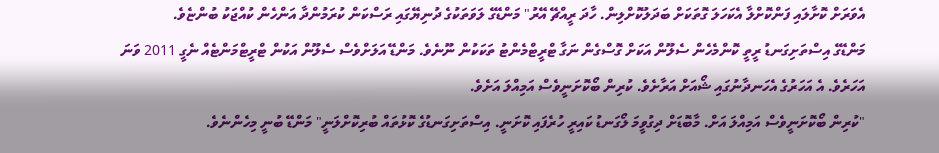އެވަރަށް ކޮށާލައި ފަންކޮށްލާ އެކަހަލަ ގޮތަކަށް ބަދަލުކޮށްލިން. ހާދަ ރީއްޗޭ އޭރު" މަންޑޭގެ ލަވަތަކުގެ ދުނިޔޭގައި ރަސްކަން ކުރަމުންދާ އަންހެން ކުއްޖަކު ބުންޏެވެ.
މަންޑޭގެ އިސްތަށިގަނޑު ރީތީ ކޮންމެހެން ސެލޫން އަކަށް ގޮސްގެން ނަގާ ޓްރީޓްމެންޓު ތަކަކުން ނޫނެވެ. މަންޑޭ އަލަށްވެސް ސެލޫން އަކުން ޓްރީޓްމަންޓެއް ނެގީ 2011 ވަނަ އަހަރެވެ. އެ އަހަރުގެ އެހަނދާނުގައި ޝޯއަށް އަރާށެވެ. ކުރިން ބޯކޮށަނީވެސް އަމިއްލަ އަށެވެ.
"ކުރިން ބޯކޮށަނީވެސް އަމިއްލަ އަށް. މާބޮޑަށް ދިގުވީމަ ލޯގަނޑު ކައިރީ ހުރެފައި ކޮށަނީ. އިސްތަށިގަނޑުގެ ކޮޅުތައް ބުރިކޮށްލަނީ" މަންޑޭ ބުނީ މިހެންނެވެ.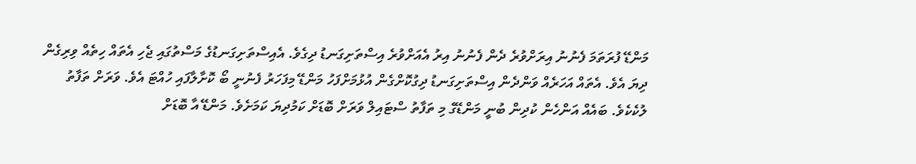މަންޑޭ ފުރަތަމަ ފެނުނު އިރަށްވުރެ ދެން ފެނުނު އިރު އެއަށްވުރެ އިސްތަށިގަނޑު ދިގެވެ. އެއިސްތަށިގަނޑުގެ މަސްތުގައި ޖެހި އެތައް ހިތެއް ވިރިގެން ދިޔަ އެވެ. އެތައް އަހަރެއް ވަންދެން އިސްތަށިގަނޑު ދިގުކޮށްގެން އުޅުމަށްފަހު މަންޑޭ މިފަހަރު ފެނުނީ ބޯ ކޮށާލާފައި ހުއްޓަ އެވެ. ވަރަށް ތަފާތު ލުކެކެވެ. ބައެއް އަންހެން ކުދިން ބުނީ މަންޑޭގެ މި ތަފާތު ސްޓައިލް ވަރަށް ބޮޑަށް ކަމުދިޔަ ކަމަށެވެ. މަންޑޭ އާ ބޮޑަށް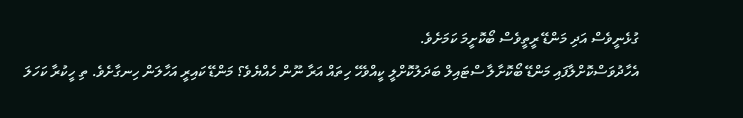ގުޅެނީވެސް އަދި މަންޑޭ ރީތީވެސް ބޯކޮށީމަ ކަމަށެވެ.
އެހާދުވަސްކޮށްލާފައި މަންޑޭ ބޯކޮށާލާ ސްޓައިލް ބަދަލުކޮށްލީ ކީއްވެހޭ ހިތައް އަރާ ނޫން ހެއްޔެވެ؟ މަންޑޭ ކައިރީ އަހާލަން ހިނގާށެވެ. ތި ހީކުރާ ކަހަލަ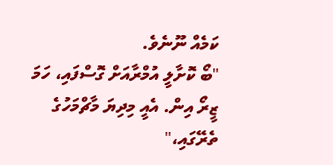ކަމެއް ނޫނެވެ.
"ބޯ ކޮށާލީ އުމްރާއަށް ގޮސްފައި، ހަމަ ޒީރޯ އިން. އެއީ މިދިޔަ މާޗްމަހުގެ ތެރޭގައި،"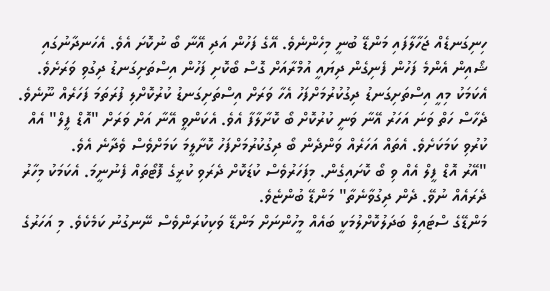ހިނިގަނޑެއް ޖަހާލާފައި މަންޑޭ ބުނީ މިހެންނެވެ. އޭގެ ފަހުން އަދި އޭނާ ބޯ ނުކޮށަ އެވެ. އެހަނދާނުގައި ޝޯއިން އެންމެ ފަހުން ފެނިގެން ދިޔައީ އުމްރާއަށް ގޮސް ބޯކޮށި ފަހުން އިސްތަށިގަނޑު ދިގުވި ވަރަށެވެ.
އެކަމަކު މިއީ އިސްތަށިގަނޑު ދިގުކުރުމަށްފަހު އެހާ ވަރަށް އިސްތަށިގަނޑު ކުރުކޮށްލި ފުރަތަމަ ފަހަރެއް ނޫނެވެ. ދެހާސް ހަތް ވަނަ އަހަރު އޭނާ ވަނީ ކުރުކޮށް ބޯ ކޮށާލާފާ އެވެ. އެކަންވީ އޭނާ އަށް ވަރަށް "އޮޑް ފީލް" އެއް ކުރުވި ކަމަކަށެވެ. އެތައް އަހަރެއް ވަންދެން ބޯ ދިގުކުރުމަށްފަހު ކޮށާލީމަ ކަމަށްވެސް ވެދާނެ އެވެ.
"އޭރު އޮޑް ފީލް އެއް ވި ބޯ ކޮށައިގެން. މިފަހަރުވެސް ކުޑަކޮށް ދެރަވި ކުރީގެ ފޮޓޯތައް ފެނުނީމަ. އެކަމަކު މިހާރު ދެރައެއް ނުވޭ. ދެން ދިގުވާނެތާ" މަންޑޭ ބުންޏެވެ.
މަންޑޭގެ ސްޓައިލް ބަދަލުކޮށްލުމަކީ ބައެއް މީހުންނަށް މަންޑޭ ވަކިކުރަންވެސް ނޭނގުނު ކަމެކެވެ. މި އަހަރުގެ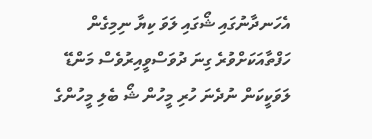އެހަނދާނުގައި ޝޯގައި ލަވަ ކިޔާ ނިމިގެން ހަފްތާއަކަށްވުރެ ގިނަ ދުވަސްވީއިރުވެސް މަންޑޭ ލަވަކީކަން ނުދެނަ ހުރި މީހުން ޝޯ ބެލި މީހުންގެ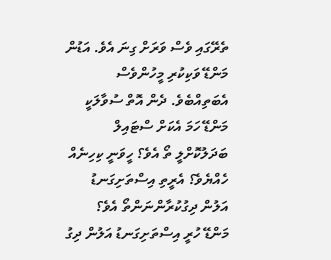ތެރޭގައި ވެސް ވަރަށް ގިނަ އެވެ. އަޑުން މަންޑޭ ވަކިކުރި މީހުންވެސް އެބަތިއްބެވެ. ދެން އޮތް ސުވާލަކީ މަންޑޭ ހަމަ އެކަށް ސްޓައިލް ބަދަލުކޮށްލީ ތޯ އެވެ؟ ހީވަނީ ކިހިނެއް ހެއްޔެވެ؟ އެރީތި އިސްތަށިގަނޑު އަލުން ދިގުކުރާންނަންތޯ އެވެ؟
މަންޑޭ ހުރީ އިސްތަށިގަނޑު އަލުން ދިގު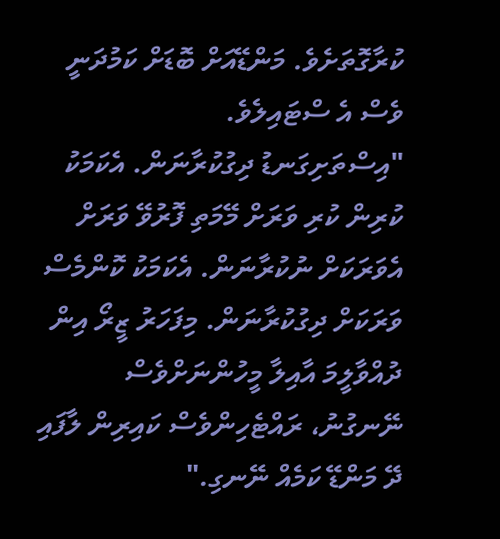ކުރާގޮތަށެވެ. މަންޑޭއަށް ބޮޑަށް ކަމުދަނީ ވެސް އެ ސްޓައިލެވެ.
"އިސްތަށިގަނޑު ދިގުކުރާނަން. އެކަމަކު ކުރިން ކުރި ވަރަށް މޭމަތި ފޮރުވޭ ވަރަށް އެވަރަކަށް ނުކުރާނަން. އެކަމަކު ކޮންމެސް ވަރަކަށް ދިގުކުރާނަން. މިފަހަރު ޒީރޯ އިން ދުއްވާލީމަ އާއިލާ މީހުންނަށްވެސް ނޭނގުނު، ރައްޓެހިންވެސް ކައިރިން ލާފައި ދޭ މަންޑޭ ކަމެއް ނޭނގި."